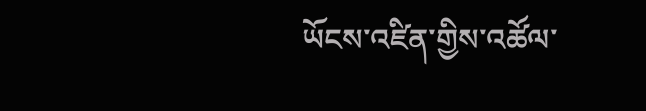ཡོངས་འཛིན་གྱིས་འཚོལ་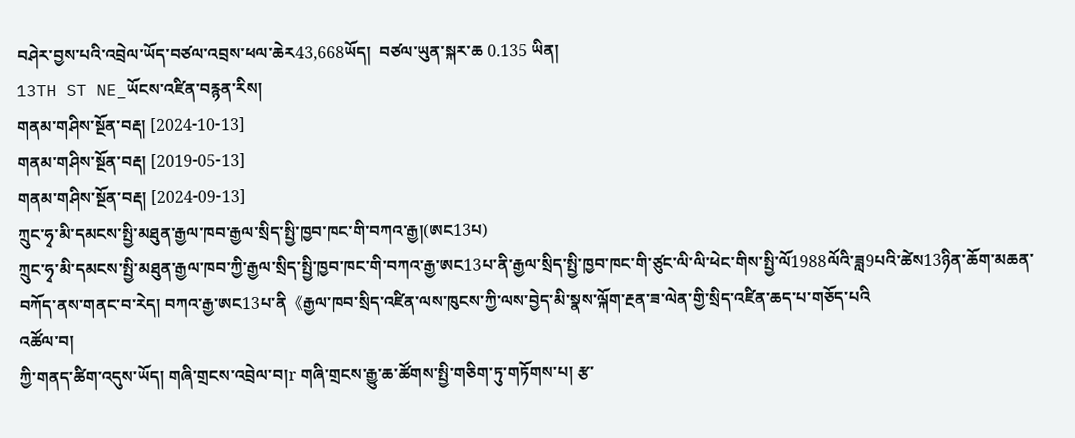བཤེར་བྱས་པའི་འབྲེལ་ཡོད་བཙལ་འབྲས་ཕལ་ཆེར43,668ཡོད།  བཙལ་ཡུན་སྐར་ཆ 0.135 ཡིན།
13TH ST NE_ཡོངས་འཛིན་བརྙན་རིས།
གནམ་གཤིས་སྔོན་བརྡ། [2024-10-13]
གནམ་གཤིས་སྔོན་བརྡ། [2019-05-13]
གནམ་གཤིས་སྔོན་བརྡ། [2024-09-13]
ཀྲུང་ཧྭ་མི་དམངས་སྤྱི་མཐུན་རྒྱལ་ཁབ་རྒྱལ་སྲིད་སྤྱི་ཁྱབ་ཁང་གི་བཀའ་རྒྱ།(ཨང13པ)
ཀྲུང་ཧྭ་མི་དམངས་སྤྱི་མཐུན་རྒྱལ་ཁབ་ཀྱི་རྒྱལ་སྲིད་སྤྱི་ཁྱབ་ཁང་གི་བཀའ་རྒྱ་ཨང13པ་ནི་རྒྱལ་སྲིད་སྤྱི་ཁྱབ་ཁང་གི་ཙུང་ལི་ལི་ཕེང་གིས་སྤྱི་ལོ1988ལོའི་ཟླ9པའི་ཚེས13ཉིན་ཆོག་མཆན་བཀོད་ནས་གནང་བ་རེད། བཀའ་རྒྱ་ཨང13པ་ནི《རྒྱལ་ཁབ་སྲིད་འཛིན་ལས་ཁུངས་ཀྱི་ལས་བྱེད་མི་སྣས་ལྐོག་རྔན་ཟ་ལེན་གྱི་སྲིད་འཛིན་ཆད་པ་གཅོད་པའི
འཚོལ་བ།
ཀྱི་གནད་ཚིག་འདུས་ཡོད། གཞི་གྲངས་འབྲེལ་བ།r གཞི་གྲངས་རྒྱུ་ཆ་ཚོགས་སྤྱི་གཅིག་ཏུ་གཏོགས་པ། རྩ་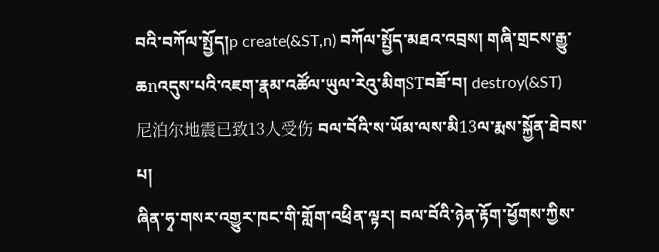བའི་བཀོལ་སྤྱོད།p create(&ST,n) བཀོལ་སྤྱོད་མཐའ་འབྲས། གཞི་གྲངས་རྒྱུ་ཆnའདུས་པའི་འཇག་རྣམ་འཚོལ་ཡུལ་རེའུ་མིགSTབཟོ་བ། destroy(&ST)
尼泊尔地震已致13人受伤 བལ་བོའི་ས་ཡོམ་ལས་མི13ལ་རྨས་སྐྱོན་ཐེབས་པ།
ཞིན་ཧྭ་གསར་འགྱུར་ཁང་གི་གློག་འཕྲིན་ལྟར། བལ་བོའི་ཉེན་རྟོག་ཕྱོགས་ཀྱིས་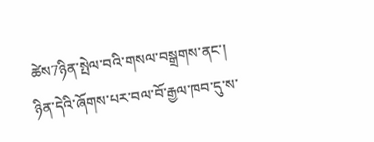ཚེས7ཉིན་སྤེལ་བའི་གསལ་བསྒྲགས་ནང་། ཉིན་དེའི་ཞོགས་པར་བལ་བོ་རྒྱལ་ཁབ་དུ་ས་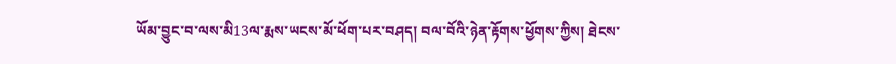ཡོམ་བྱུང་བ་ལས་མི13ལ་རྨས་ཡངས་མོ་ཕོག་པར་བཤད། བལ་བོའི་ཉེན་རྟོགས་ཕྱོགས་ཀྱིས། ཐེངས་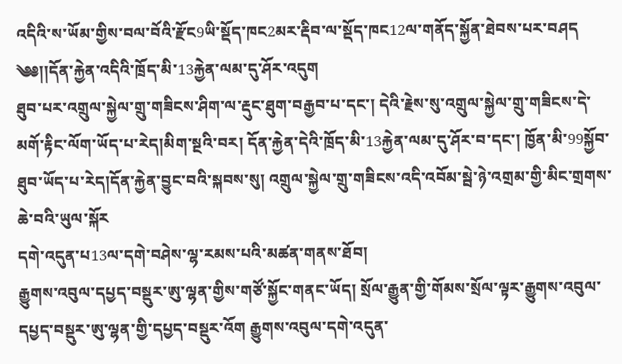འདིའི་ས་ཡོམ་གྱིས་བལ་བོའི་རྫོང9ཡི་སྡོད་ཁང2མར་རྡིབ་ལ་སྡོད་ཁང12ལ་གནོད་སྐྱོན་ཐེབས་པར་བཤད
༄༅།།དོན་རྐྱེན་འདིའི་ཁྲོད་མི་13རྐྱེན་ལམ་དུ་ཤོར་འདུག
ཐུབ་པར་འགྲུལ་སྐྱེལ་གྲུ་གཟིངས་ཤིག་ལ་རྡུང་ཐུག་བརྒྱབ་པ་དང་། དེའི་རྗེས་སུ་འགྲུལ་སྐྱེལ་གྲུ་གཟིངས་དེ་མགོ་རྟིང་ལོག་ཡོད་པ་རེད།མིག་སྔའི་བར། དོན་རྐྱེན་དེའི་ཁྲོད་མི་13རྐྱེན་ལམ་དུ་ཤོར་བ་དང་། ཁྱོན་མི་99སྐྱོབ་ཐུབ་ཡོད་པ་རེད།དོན་རྐྱེན་བྱུང་བའི་སྐབས་སུ། འགྲུལ་སྐྱེལ་གྲུ་གཟིངས་འདི་འབོམ་སྦེ་ཉེ་འགྲམ་གྱི་མིང་གྲགས་ཆེ་བའི་ཡུལ་སྐོར
དགེ་འདུན་པ13ལ་དགེ་བཤེས་ལྷ་རམས་པའི་མཚན་གནས་ཐོབ།
རྒྱུགས་འབུལ་དཔྱད་བསྡུར་ཨུ་ལྷན་གྱིས་གཙོ་སྐྱོང་གནང་ཡོད། སྲོལ་རྒྱུན་གྱི་གོམས་སྲོལ་ལྟར་རྒྱུགས་འབུལ་དཔྱད་བསྡུར་ཨུ་ལྷན་གྱི་དཔྱད་བསྡུར་འོག རྒྱུགས་འབུལ་དགེ་འདུན་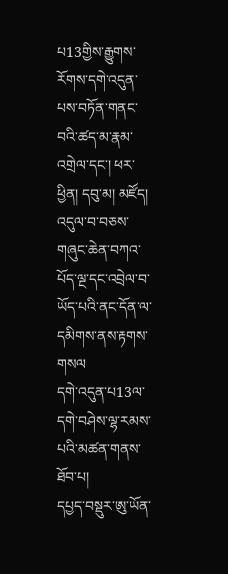པ13གྱིས་རྒྱུགས་རོགས་དགེ་འདུན་པས་བཏོན་གནང་བའི་ཚད་མ་རྣམ་འགྲེལ་དང་། ཕར་ཕྱིན། དབུ་མ། མཛོད། འདུལ་བ་བཅས་གཞུང་ཆེན་བཀའ་པོད་ལྔ་དང་འབྲེལ་བ་ཡོད་པའི་ནང་དོན་ལ་དམིགས་ནས་རྟགས་གསལ
དགེ་འདུན་པ13ལ་དགེ་བཤེས་ལྷ་རམས་པའི་མཚན་གནས་ཐོབ་པ།
དཔྱད་བསྡུར་ཨུ་ཡོན་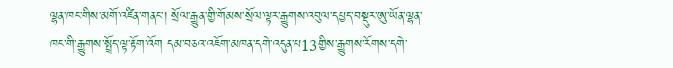ལྷན་ཁང་གིས་མགོ་འཛིན་གནང་། སྲོལ་རྒྱུན་གྱི་གོམས་སྲོལ་ལྟར་རྒྱུགས་འབུལ་དཔྱད་བསྡུར་ཨུ་ཡོན་ལྷན་ཁང་གི་རྒྱུགས་སྤྲོད་ལྟ་རྟོག་འོག དམ་བཅའ་འཇོག་མཁན་དགེ་འདུན་པ13གྱིས་རྒྱུགས་རོགས་དགེ་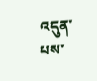འདུན་པས་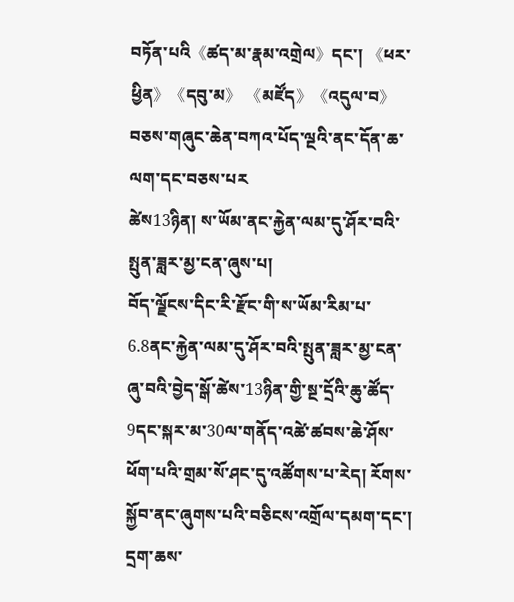བཏོན་པའི《ཚད་མ་རྣམ་འགྲེལ》དང་། 《ཕར་ཕྱིན》《དབུ་མ》 《མཛོད》《འདུལ་བ》བཅས་གཞུང་ཆེན་བཀའ་པོད་ལྔའི་ནང་དོན་ཆ་ལག་དང་བཅས་པར
ཚེས13ཉིན། ས་ཡོམ་ནང་རྐྱེན་ལམ་དུ་ཤོར་བའི་སྤུན་ཟླར་མྱ་ངན་ཞུས་པ།
བོད་ལྗོངས་དིང་རི་རྫོང་གི་ས་ཡོམ་རིམ་པ་6.8ནང་རྐྱེན་ལམ་དུ་ཤོར་བའི་སྤུན་ཟླར་མྱ་ངན་ཞུ་བའི་བྱེད་སྒོ་ཚེས་13ཉིན་གྱི་སྔ་དྲོའི་ཆུ་ཚོད་9དང་སྐར་མ་30ལ་གནོད་འཚེ་ཚབས་ཆེ་ཤོས་ཕོག་པའི་གྲམ་སོ་ཤང་དུ་འཚོགས་པ་རེད། རོགས་སྐྱོབ་ནང་ཞུགས་པའི་བཅིངས་འགྲོལ་དམག་དང་། དྲག་ཆས་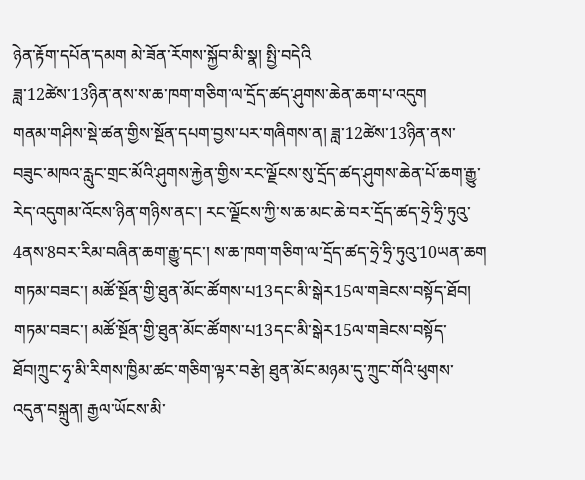ཉེན་རྟོག་དཔོན་དམག མེ་ཟོན་རོགས་སྐྱོབ་མི་སྣ། སྤྱི་བདེའི
ཟླ་12ཚེས་13ཉིན་ནས་ས་ཆ་ཁག་གཅིག་ལ་དྲོད་ཚད་ཤུགས་ཆེན་ཆག་པ་འདུག
གནམ་གཤིས་སྡེ་ཚན་གྱིས་སྔོན་དཔག་བྱས་པར་གཞིགས་ན། ཟླ་12ཚེས་13ཉིན་ནས་བཟུང་མཁའ་རླུང་གྲང་མོའི་ཤུགས་རྐྱེན་གྱིས་རང་ལྗོངས་སུ་དྲོད་ཚད་ཤུགས་ཆེན་པོ་ཆག་རྒྱུ་རེད་འདུགམ་འོངས་ཉིན་གཉིས་ནང་། རང་ལྗོངས་ཀྱི་ས་ཆ་མང་ཆེ་བར་དྲོད་ཚད་ཧྲེ་ཧྲི་ཏུའུ་4ནས་8བར་རིམ་བཞིན་ཆག་རྒྱུ་དང་། ས་ཆ་ཁག་གཅིག་ལ་དྲོད་ཚད་ཧྲེ་ཧྲི་ཏུའུ་10ཡན་ཆག
གཏམ་བཟང་། མཚོ་སྔོན་གྱི་ཐུན་མོང་ཚོགས་པ13དང་མི་སྒེར15ལ་གཟེངས་བསྟོད་ཐོབ།
གཏམ་བཟང་། མཚོ་སྔོན་གྱི་ཐུན་མོང་ཚོགས་པ13དང་མི་སྒེར15ལ་གཟེངས་བསྟོད་ཐོབ།ཀྲུང་ཧྭ་མི་རིགས་ཁྱིམ་ཚང་གཅིག་ལྟར་བརྩེ། ཐུན་མོང་མཉམ་དུ་ཀྲུང་གོའི་ཕུགས་འདུན་བསྐྲུན། རྒྱལ་ཡོངས་མི་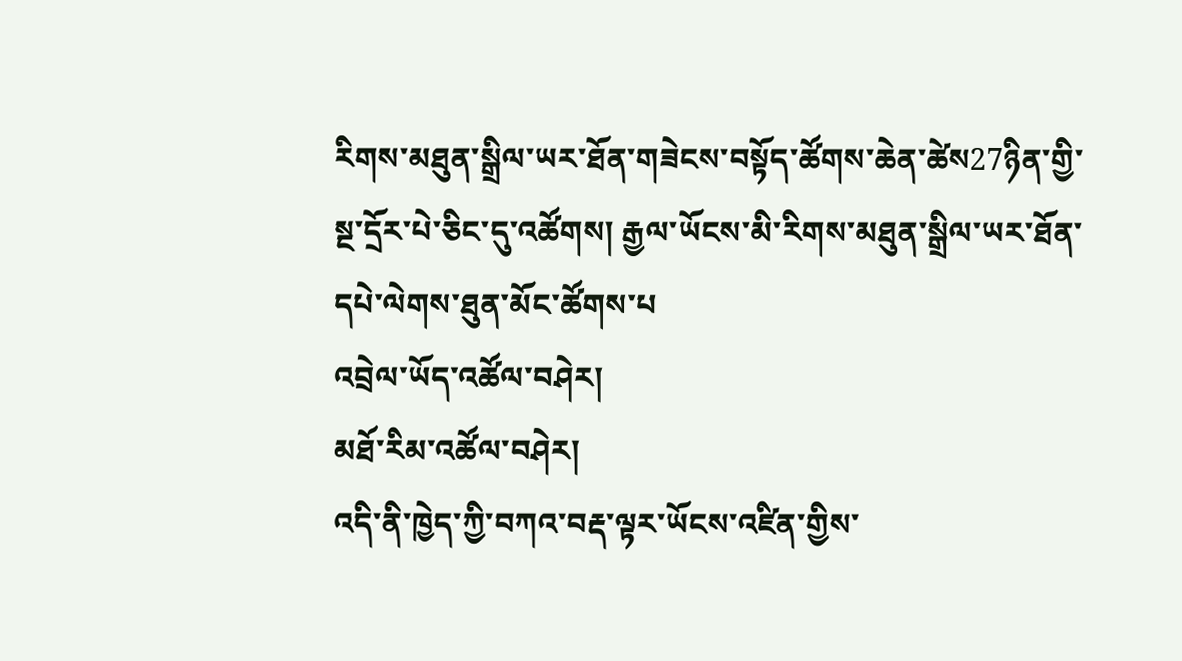རིགས་མཐུན་སྒྲིལ་ཡར་ཐོན་གཟེངས་བསྟོད་ཚོགས་ཆེན་ཚེས27ཉིན་གྱི་སྔ་དྲོར་པེ་ཅིང་དུ་འཚོགས། རྒྱལ་ཡོངས་མི་རིགས་མཐུན་སྒྲིལ་ཡར་ཐོན་དཔེ་ལེགས་ཐུན་མོང་ཚོགས་པ
འབྲེལ་ཡོད་འཚོལ་བཤེར།
མཐོ་རིམ་འཚོལ་བཤེར།
འདི་ནི་ཁྱེད་ཀྱི་བཀའ་བརྡ་ལྟར་ཡོངས་འཛིན་གྱིས་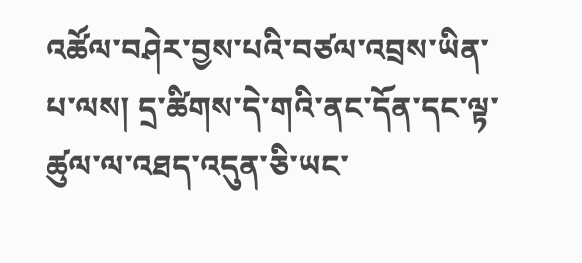འཚོལ་བཤེར་བྱས་པའི་བཙལ་འབྲས་ཡིན་པ་ལས། དྲ་ཚིགས་དེ་གའི་ནང་དོན་དང་ལྟ་ཚུལ་ལ་འཐད་འདུན་ཅི་ཡང་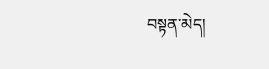བསྟན་མེད།